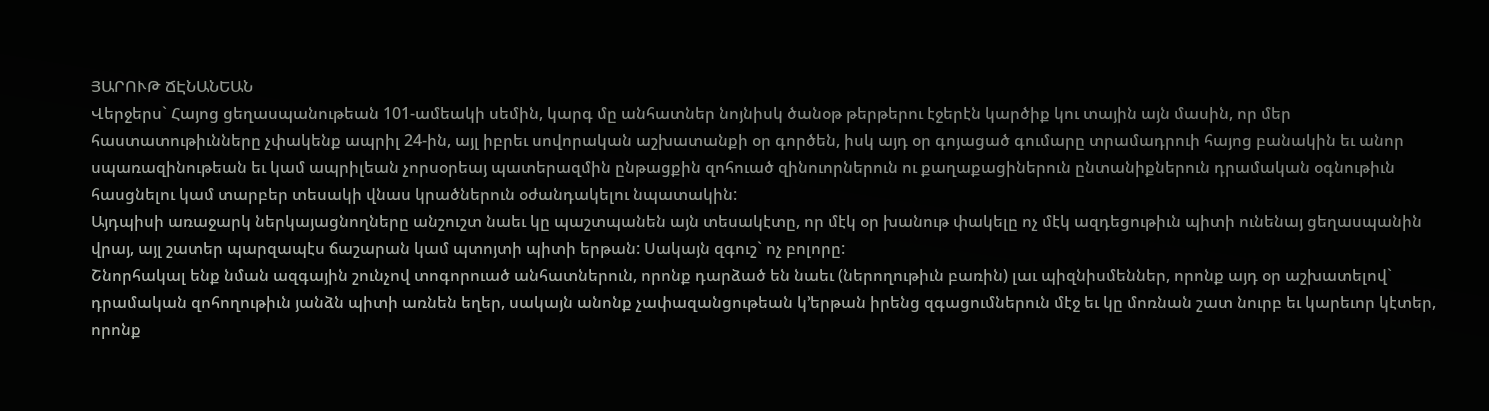ՅԱՐՈՒԹ ՃԷՆԱՆԵԱՆ
Վերջերս` Հայոց ցեղասպանութեան 101-ամեակի սեմին, կարգ մը անհատներ նոյնիսկ ծանօթ թերթերու էջերէն կարծիք կու տային այն մասին, որ մեր հաստատութիւնները չփակենք ապրիլ 24-ին, այլ իբրեւ սովորական աշխատանքի օր գործեն, իսկ այդ օր գոյացած գումարը տրամադրուի հայոց բանակին եւ անոր սպառազինութեան եւ կամ ապրիլեան չորսօրեայ պատերազմին ընթացքին զոհուած զինուորներուն ու քաղաքացիներուն ընտանիքներուն դրամական օգնութիւն հասցնելու կամ տարբեր տեսակի վնաս կրածներուն օժանդակելու նպատակին:
Այդպիսի առաջարկ ներկայացնողները անշուշտ նաեւ կը պաշտպանեն այն տեսակէտը, որ մէկ օր խանութ փակելը ոչ մէկ ազդեցութիւն պիտի ունենայ ցեղասպանին վրայ, այլ շատեր պարզապէս ճաշարան կամ պտոյտի պիտի երթան: Սակայն զգուշ` ոչ բոլորը:
Շնորհակալ ենք նման ազգային շունչով տոգորուած անհատներուն, որոնք դարձած են նաեւ (ներողութիւն բառին) լաւ պիզնիսմեններ, որոնք այդ օր աշխատելով` դրամական զոհողութիւն յանձն պիտի առնեն եղեր, սակայն անոնք չափազանցութեան կ’երթան իրենց զգացումներուն մէջ եւ կը մոռնան շատ նուրբ եւ կարեւոր կէտեր, որոնք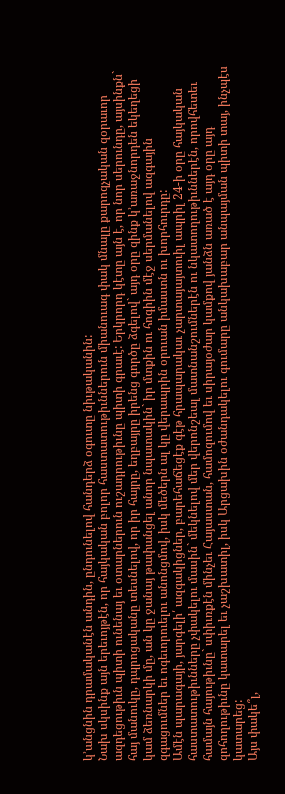կ’անցնին դրամականէն անդին, ընդունելով հանդերձ օգուտը նիւթականին:
Նախ սկսինք այն երեւոյթէն, որ հայկական բոլոր հաստատութիւններուն միանուագ փակ մնալը քարոզչական զօրաւոր ազդեցութիւն պիտի ունենայ եւ օտարներուն ուշադրութիւնը պիտի գրաւէ: Երկրորդ կէտը այն է, որ նոր սերունդը, այսինքն` հայ մանուկը, դպրոցականը տեսնելով, որ իր հայրը, եղբայրը իրենց գործը ձգելով` այդ օրը զինք կ’առաջնորդեն եկեղեցի կամ ձեռնարկի մը, ան կը ջանայ թափանցել անոր նպատակին` իր մտքին ու հոգիին մէջ սերմանելով ազգային զգացումներ եւ ոգեւորուելու անոնցմով, իսկ մեծերն ալ կը վերապրին օրուան իմաստն ու խորհուրդը:
Ամէն պարագայի, յարգելի՛ ազգակիցներ, բարեհաճեցէք գէթ հրապարակաւ չարտայայտուիլ ապրիլ 24-ի օրը հայկական հաստատութիւնները չփակելու մասին` մեկնելով մեր վերոնշեալ մատնանշումներէն ու նկատողութիւններէն, որովհետեւ համայն հայութիւնը` սփիւռքէն մինչեւ Հայաստան, համոզումով եւ սիրայօժար կամքով յանձն առած է այդ օրը այդ զոհողութիւնը կատարել եւ չաշխատիլ, իսկ Արցախին օժանդակելու գումարը անկախաբար անպայման պիտի տայ, ինչպէս կատարեց:
Այս փակե՞լ,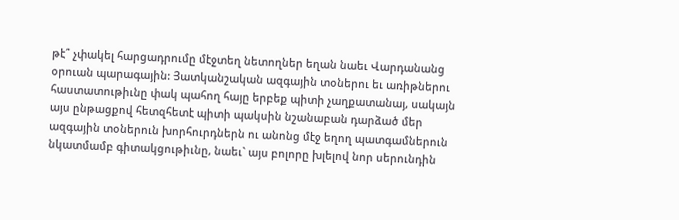թէ՞ չփակել հարցադրումը մէջտեղ նետողներ եղան նաեւ Վարդանանց օրուան պարագային: Յատկանշական ազգային տօներու եւ առիթներու հաստատութիւնը փակ պահող հայը երբեք պիտի չաղքատանայ, սակայն այս ընթացքով հետզհետէ պիտի պակսին նշանաբան դարձած մեր ազգային տօներուն խորհուրդներն ու անոնց մէջ եղող պատգամներուն նկատմամբ գիտակցութիւնը, նաեւ` այս բոլորը խլելով նոր սերունդին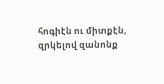հոգիէն ու միտքէն, զրկելով զանոնք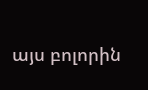այս բոլորին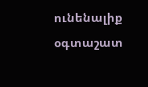ունենալիք օգտաշատ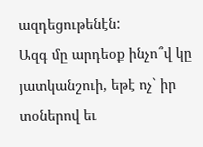ազդեցութենէն:
Ազգ մը արդեօք ինչո՞վ կը յատկանշուի, եթէ ոչ` իր տօներով եւ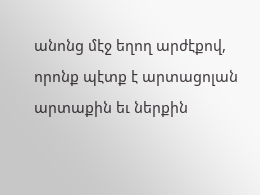անոնց մէջ եղող արժէքով, որոնք պէտք է արտացոլան արտաքին եւ ներքին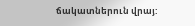ճակատներուն վրայ: